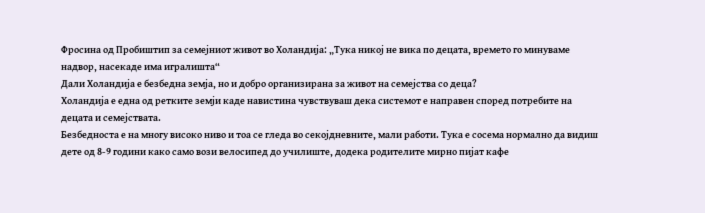Фросина од Пробиштип за семејниот живот во Холандија: „Тука никој не вика по децата, времето го минуваме надвор, насекаде има игралишта“
Дали Холандија е безбедна земја, но и добро организирана за живот на семејства со деца?
Холандија е една од ретките земји каде навистина чувствуваш дека системот е направен според потребите на децата и семејствата.
Безбедноста е на многу високо ниво и тоа се гледа во секојдневните, мали работи. Тука е сосема нормално да видиш дете од 8-9 години како само вози велосипед до училиште, додека родителите мирно пијат кафе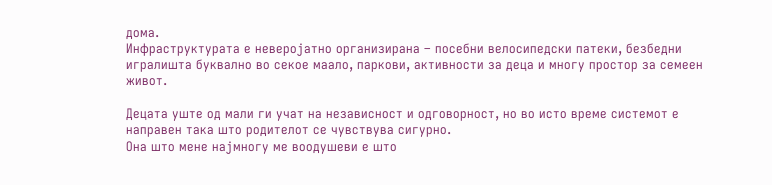дома.
Инфраструктурата е неверојатно организирана – посебни велосипедски патеки, безбедни игралишта буквално во секое маало, паркови, активности за деца и многу простор за семеен живот.

Децата уште од мали ги учат на независност и одговорност, но во исто време системот е направен така што родителот се чувствува сигурно.
Она што мене најмногу ме воодушеви е што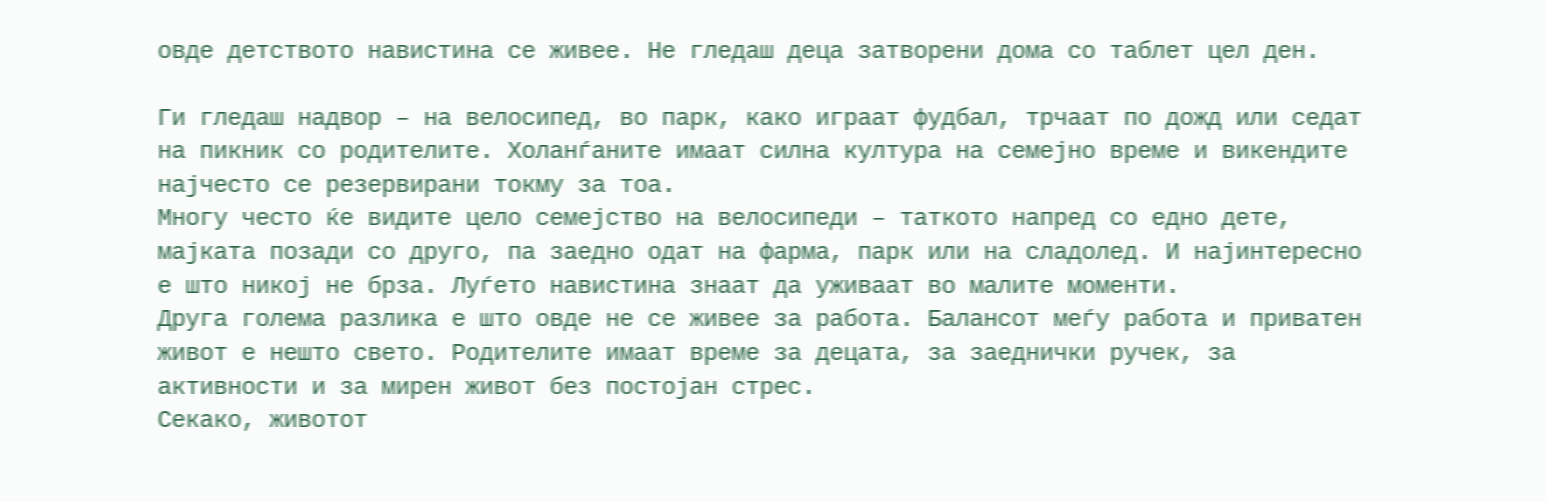овде детството навистина се живее. Не гледаш деца затворени дома со таблет цел ден.

Ги гледаш надвор – на велосипед, во парк, како играат фудбал, трчаат по дожд или седат на пикник со родителите. Холанѓаните имаат силна култура на семејно време и викендите најчесто се резервирани токму за тоа.
Многу често ќе видите цело семејство на велосипеди – таткото напред со едно дете, мајката позади со друго, па заедно одат на фарма, парк или на сладолед. И најинтересно е што никој не брза. Луѓето навистина знаат да уживаат во малите моменти.
Друга голема разлика е што овде не се живее за работа. Балансот меѓу работа и приватен живот е нешто свето. Родителите имаат време за децата, за заеднички ручек, за активности и за мирен живот без постојан стрес.
Секако, животот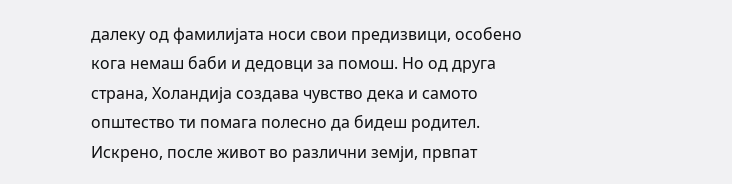далеку од фамилијата носи свои предизвици, особено кога немаш баби и дедовци за помош. Но од друга страна, Холандија создава чувство дека и самото општество ти помага полесно да бидеш родител.
Искрено, после живот во различни земји, првпат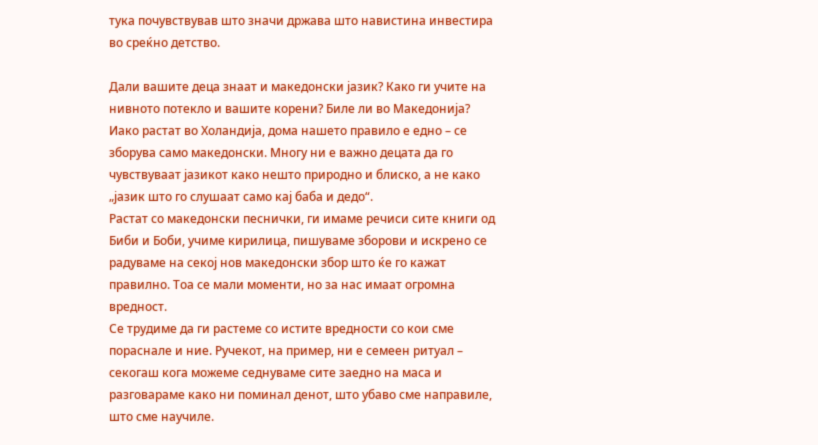тука почувствував што значи држава што навистина инвестира во среќно детство.

Дали вашите деца знаат и македонски јазик? Како ги учите на нивното потекло и вашите корени? Биле ли во Македонија?
Иако растат во Холандија, дома нашето правило е едно – се зборува само македонски. Многу ни е важно децата да го чувствуваат јазикот како нешто природно и блиско, а не како „јазик што го слушаат само кај баба и дедо“.
Растат со македонски песнички, ги имаме речиси сите книги од Биби и Боби, учиме кирилица, пишуваме зборови и искрено се радуваме на секој нов македонски збор што ќе го кажат правилно. Тоа се мали моменти, но за нас имаат огромна вредност.
Се трудиме да ги растеме со истите вредности со кои сме пораснале и ние. Ручекот, на пример, ни е семеен ритуал – секогаш кога можеме седнуваме сите заедно на маса и разговараме како ни поминал денот, што убаво сме направиле, што сме научиле.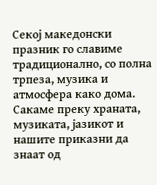Секој македонски празник го славиме традиционално, со полна трпеза, музика и атмосфера како дома.
Сакаме преку храната, музиката, јазикот и нашите приказни да знаат од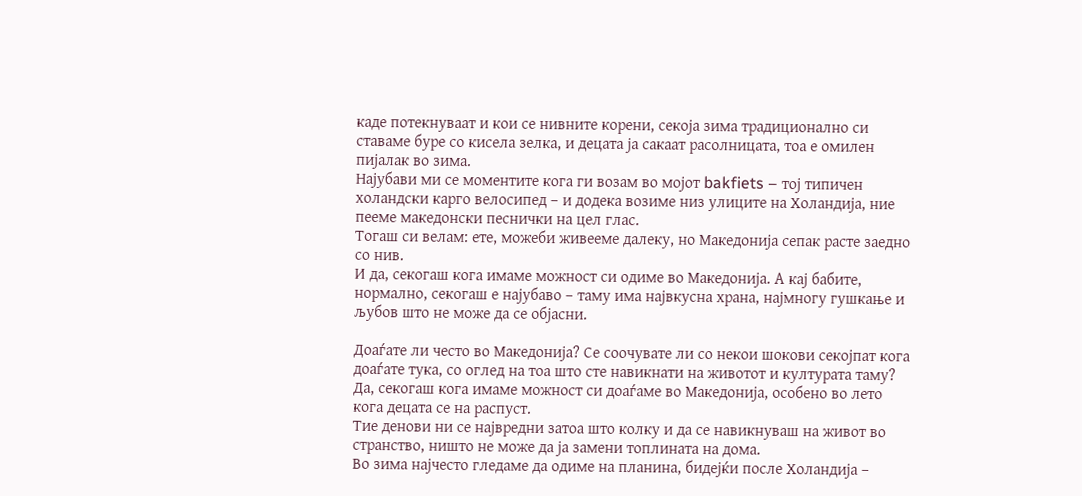каде потекнуваат и кои се нивните корени, секоја зима традиционално си ставаме буре со кисела зелка, и децата ја сакаат расолницата, тоа е омилен пијалак во зима.
Најубави ми се моментите кога ги возам во мојот bakfiets – тој типичен холандски карго велосипед – и додека возиме низ улиците на Холандија, ние пееме македонски песнички на цел глас.
Тогаш си велам: ете, можеби живееме далеку, но Македонија сепак расте заедно со нив.
И да, секогаш кога имаме можност си одиме во Македонија. А кај бабите, нормално, секогаш е најубаво – таму има највкусна храна, најмногу гушкање и љубов што не може да се објасни.

Доаѓате ли често во Македонија? Се соочувате ли со некои шокови секојпат кога доаѓате тука, со оглед на тоа што сте навикнати на животот и културата таму?
Да, секогаш кога имаме можност си доаѓаме во Македонија, особено во лето кога децата се на распуст.
Тие денови ни се највредни затоа што колку и да се навикнуваш на живот во странство, ништо не може да ја замени топлината на дома.
Во зима најчесто гледаме да одиме на планина, бидејќи после Холандија –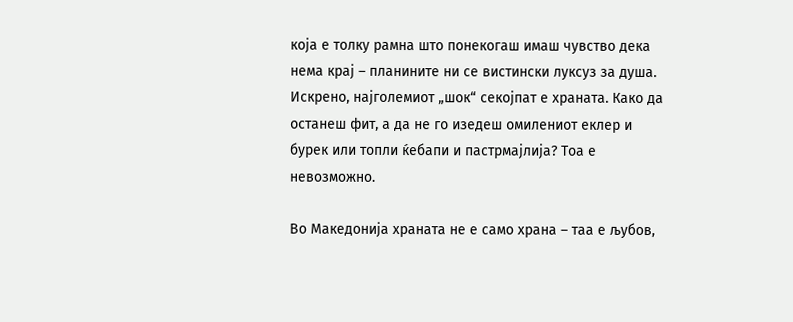која е толку рамна што понекогаш имаш чувство дека нема крај – планините ни се вистински луксуз за душа.
Искрено, најголемиот „шок“ секојпат е храната. Како да останеш фит, а да не го изедеш омилениот еклер и бурек или топли ќебапи и пастрмајлија? Тоа е невозможно.

Во Македонија храната не е само храна – таа е љубов,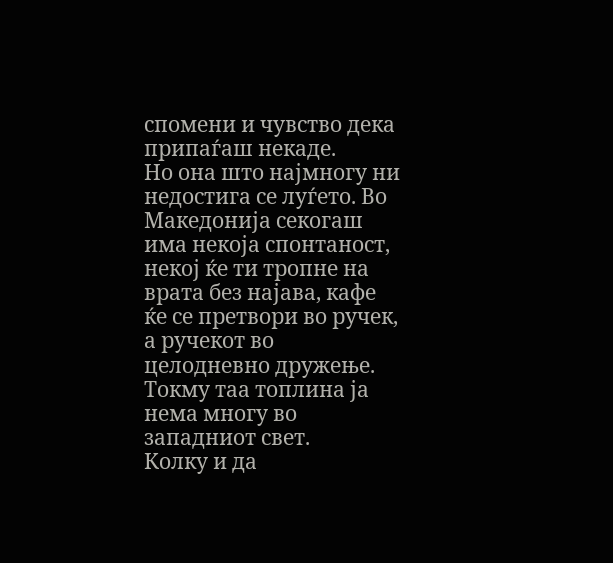спомени и чувство дека припаѓаш некаде.
Но она што најмногу ни недостига се луѓето. Во Македонија секогаш има некоја спонтаност, некој ќе ти тропне на врата без најава, кафе ќе се претвори во ручек, а ручекот во целодневно дружење. Токму таа топлина ја нема многу во западниот свет.
Колку и да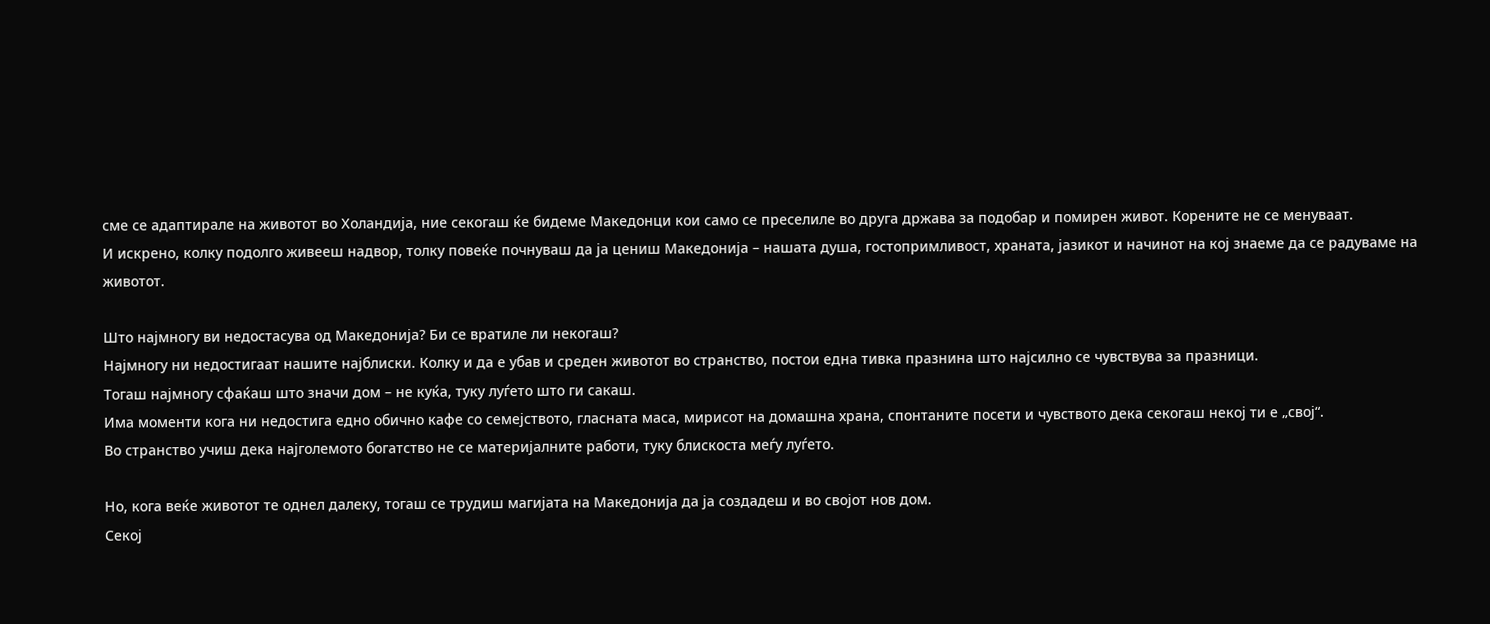сме се адаптирале на животот во Холандија, ние секогаш ќе бидеме Македонци кои само се преселиле во друга држава за подобар и помирен живот. Корените не се менуваат.
И искрено, колку подолго живееш надвор, толку повеќе почнуваш да ја цениш Македонија – нашата душа, гостопримливост, храната, јазикот и начинот на кој знаеме да се радуваме на животот.

Што најмногу ви недостасува од Македонија? Би се вратиле ли некогаш?
Најмногу ни недостигаат нашите најблиски. Колку и да е убав и среден животот во странство, постои една тивка празнина што најсилно се чувствува за празници.
Тогаш најмногу сфаќаш што значи дом – не куќа, туку луѓето што ги сакаш.
Има моменти кога ни недостига едно обично кафе со семејството, гласната маса, мирисот на домашна храна, спонтаните посети и чувството дека секогаш некој ти е „свој“.
Во странство учиш дека најголемото богатство не се материјалните работи, туку блискоста меѓу луѓето.

Но, кога веќе животот те однел далеку, тогаш се трудиш магијата на Македонија да ја создадеш и во својот нов дом.
Секој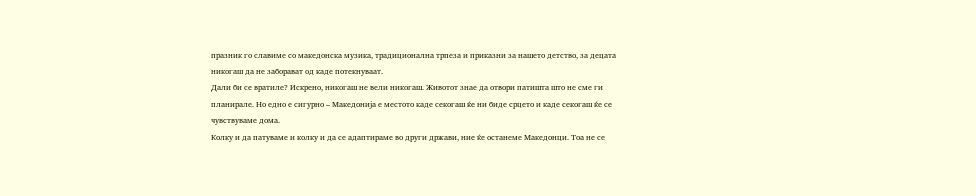празник го славиме со македонска музика, традиционална трпеза и приказни за нашето детство, за децата никогаш да не заборават од каде потекнуваат.
Дали би се вратиле? Искрено, никогаш не вели никогаш. Животот знае да отвори патишта што не сме ги планирале. Но едно е сигурно – Македонија е местото каде секогаш ќе ни биде срцето и каде секогаш ќе се чувствуваме дома.
Колку и да патуваме и колку и да се адаптираме во други држави, ние ќе останеме Македонци. Тоа не се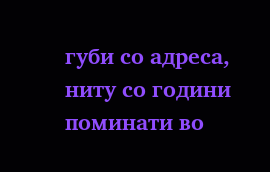губи со адреса, ниту со години поминати во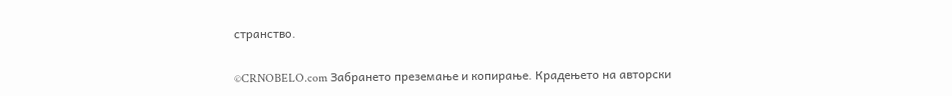странство.

©CRNOBELO.com Забрането преземање и копирање. Крадењето на авторски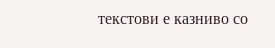текстови е казниво со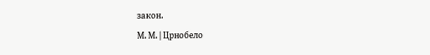закон.
М. М. | Црнобело